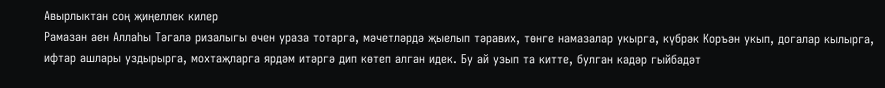Авырлыктан соң җиңеллек килер
Рамазан аен Аллаһы Тәгалә ризалыгы өчен ураза тотарга, мәчетләрдә җыелып тәравих, төнге намазалар укырга, күбрәк Коръән укып, догалар кылырга, ифтар ашлары уздырырга, мохтаҗларга ярдәм итәргә дип көтеп алган идек. Бу ай узып та китте, булган кадәр гыйбадәт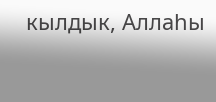кылдык, Аллаһы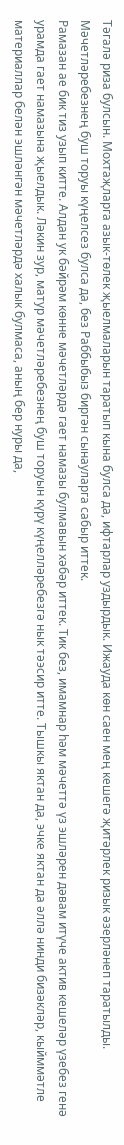Тәгалә риза булсын. Мохтаҗларга азык-төлек җыелмаларын таратып кына булса да, ифтарлар уздырдык. Ижауда көн саен мең кешегә җитәрлек ризык әзерләнеп таратылды. Мәчетләребезнең буш торуы күңелсез булса да, без Раббыбыз биргән сынауларга сабыр иттек.
Рамазан ае бик тиз узып китте. Алдан ук бәйрәм көнне мәчетләрдә гает намазы булмавын хәбәр иттек. Тик без, имамнар һәм мәчеттә үз эшләрен дәвам итүче актив кешеләр үзебез генә урамда гает намазына җыелдык. Ләкин зур, матур мәчетләребезнең буш торуын күрү күңелләребезгә нык тәэсир итте. Тышкы яктан да, эчке яктан да әллә нинди бизәкләр, кыйммәтле материаллар белән эшләнгән мәчетләрдә халык булмаса, аның бер нуры да,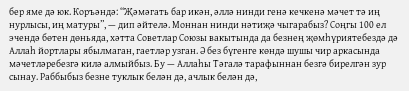бер яме дә юк. Коръәндә: “Җәмәгать бар икән, әллә нинди генә кечкенә мәчет тә иң нурлысы, иң матуры”, — дип әйтелә. Моннан нинди нәтиҗә чыгарабыз? Соңгы 100 ел эчендә бөтен дөньяда, хәтта Советлар Союзы вакытында да безнең җөмһүриятебездә дә Аллаһ йортлары ябылмаган, гаетләр узган. Ә без бүгенге көндә шушы чир аркасында мәчетләребезгә килә алмыйбыз. Бу — Аллаһы Тәгалә тарафыннан безгә бирелгән зур сынау. Раббыбыз безне туклык белән дә, ачлык белән дә,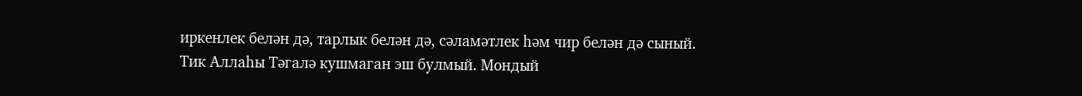иркенлек белән дә, тарлык белән дә, сәламәтлек һәм чир белән дә сыный. Тик Аллаһы Тәгалә кушмаган эш булмый. Мондый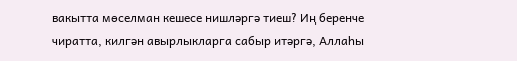вакытта мөселман кешесе нишләргә тиеш? Иң беренче чиратта, килгән авырлыкларга сабыр итәргә, Аллаһы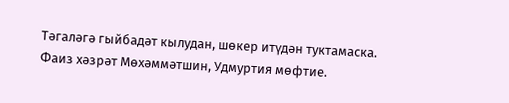Тәгаләгә гыйбадәт кылудан, шөкер итүдән туктамаска.
Фаиз хәзрәт Мөхәммәтшин, Удмуртия мөфтие.